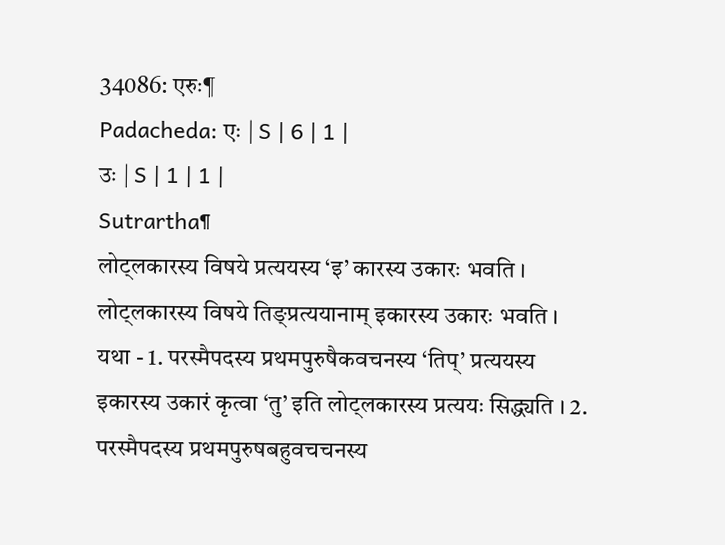34086: एरुः¶
Padacheda: एः | S | 6 | 1 |
उः | S | 1 | 1 |
Sutrartha¶
लोट्लकारस्य विषये प्रत्ययस्य ‘इ’ कारस्य उकारः भवति ।
लोट्लकारस्य विषये तिङ्प्रत्ययानाम् इकारस्य उकारः भवति । यथा - 1. परस्मैपदस्य प्रथमपुरुषैकवचनस्य ‘तिप्’ प्रत्ययस्य इकारस्य उकारं कृत्वा ‘तु’ इति लोट्लकारस्य प्रत्ययः सिद्ध्यति । 2. परस्मैपदस्य प्रथमपुरुषबहुवचचनस्य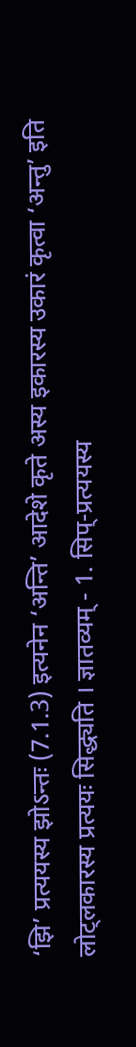‘झि’ प्रत्ययस्य झोऽन्तः (7.1.3) इत्यनेन ‘अन्ति’ आदेशे कृते अस्य इकारस्य उकारं कृत्वा ‘अन्तु’ इति लोट्लकारस्य प्रत्ययः सिद्ध्यति । ज्ञातव्यम् - 1. सिप्-प्रत्ययस्य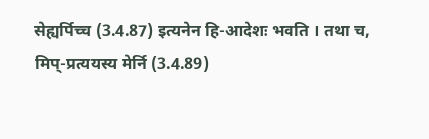सेह्यर्पिच्च (3.4.87) इत्यनेन हि-आदेशः भवति । तथा च, मिप्-प्रत्ययस्य मेर्नि (3.4.89)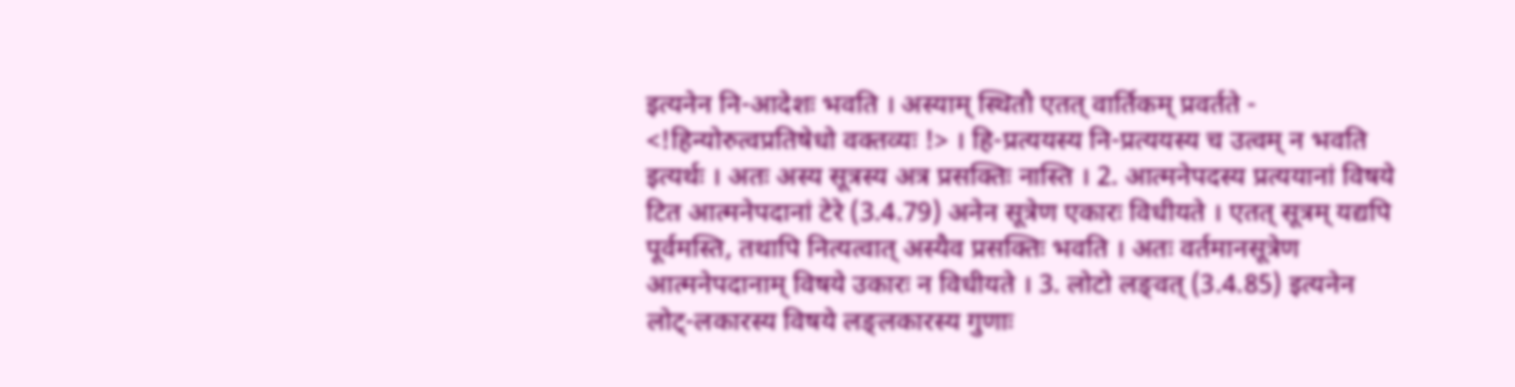इत्यनेन नि-आदेशः भवति । अस्याम् स्थितौ एतत् वार्तिकम् प्रवर्तते - <!हिन्योरुत्वप्रतिषेधो वक्तव्यः !> । हि-प्रत्ययस्य नि-प्रत्ययस्य च उत्वम् न भवति इत्यर्थः । अतः अस्य सूत्रस्य अत्र प्रसक्तिः नास्ति । 2. आत्मनेपदस्य प्रत्ययानां विषये टित आत्मनेपदानां टेरे (3.4.79) अनेन सूत्रेण एकारः विधीयते । एतत् सूत्रम् यद्यपि पूर्वमस्ति, तथापि नित्यत्वात् अस्यैव प्रसक्तिः भवति । अतः वर्तमानसूत्रेण आत्मनेपदानाम् विषये उकारः न विधीयते । 3. लोटो लङ्वत् (3.4.85) इत्यनेन लोट्-लकारस्य विषये लङ्लकारस्य गुणाः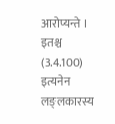आरोप्यन्ते । इतश्च (3.4.100) इत्यनेन लङ्लकारस्य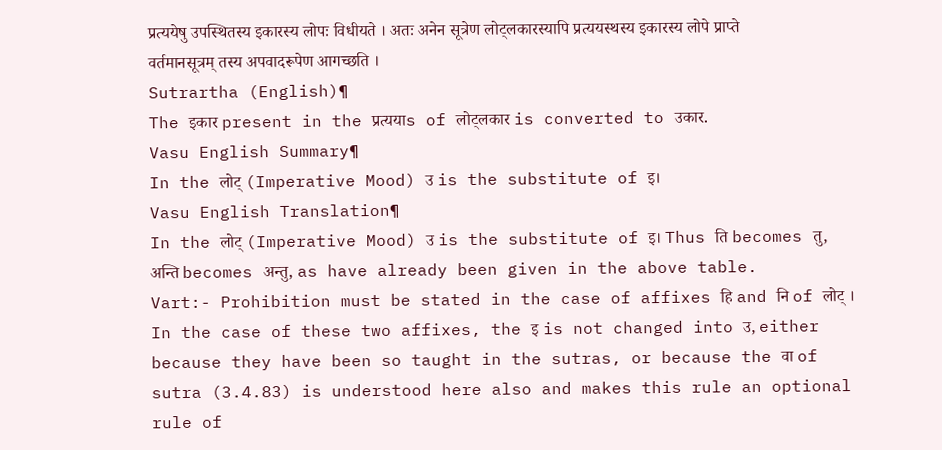प्रत्ययेषु उपस्थितस्य इकारस्य लोपः विधीयते । अतः अनेन सूत्रेण लोट्लकारस्यापि प्रत्ययस्थस्य इकारस्य लोपे प्राप्ते वर्तमानसूत्रम् तस्य अपवादरूपेण आगच्छति ।
Sutrartha (English)¶
The इकार present in the प्रत्ययाs of लोट्लकार is converted to उकार.
Vasu English Summary¶
In the लोट् (Imperative Mood) उ is the substitute of इ।
Vasu English Translation¶
In the लोट् (Imperative Mood) उ is the substitute of इ। Thus ति becomes तु, अन्ति becomes अन्तु, as have already been given in the above table.
Vart:- Prohibition must be stated in the case of affixes हि and नि of लोट् । In the case of these two affixes, the इ is not changed into उ, either because they have been so taught in the sutras, or because the वा of sutra (3.4.83) is understood here also and makes this rule an optional rule of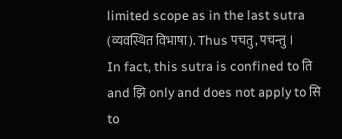limited scope as in the last sutra (व्यवस्थित विभाषा). Thus पचतु, पचन्तु ।
In fact, this sutra is confined to ति and झि only and does not apply to सि to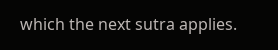which the next sutra applies.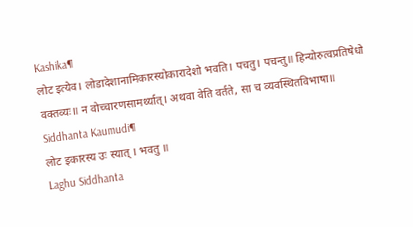Kashika¶
लोट इत्येव। लोडादेशानामिकारस्योकारादेशो भवति। पचतु। पचन्तु॥ हिन्योरुत्वप्रतिषेधो वक्तव्यः॥ न वोच्चारणसामर्थ्यात्। अथवा वेति वर्तते, सा च व्यवस्थितविभाषा॥
Siddhanta Kaumudi¶
लोट इकारस्य उः स्यात् । भवतु ॥
Laghu Siddhanta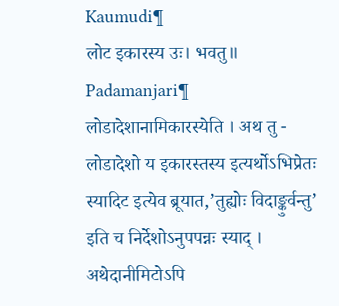Kaumudi¶
लोट इकारस्य उः। भवतु॥
Padamanjari¶
लोडादेशानामिकारस्येति । अथ तु - लोडादेशो य इकारस्तस्य इत्यर्थोऽभिप्रेतः स्यादिट इत्येव ब्रूयात,’तुह्योः विदाङ्कुर्वन्तु’ इति च निर्देशोऽनुपपन्नः स्याद् । अथेदानीमिटोऽपि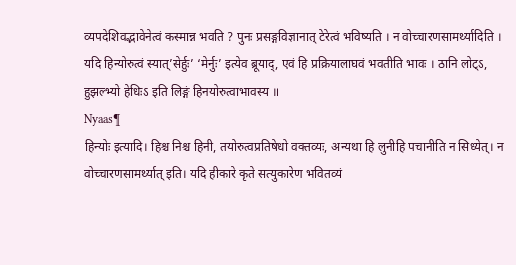व्यपदेशिवद्भावेनेत्वं कस्मान्न भवति ? पुनः प्रसङ्गविज्ञानात् टेरेत्वं भविष्यति । न वोच्चारणसामर्थ्यादिति । यदि हिन्योरुत्वं स्यात्’सेर्हुः’ ‘मेर्नुः’ इत्येव ब्रूयाद्, एवं हि प्रक्रियालाघवं भवतीति भावः । ठानि लोट्ऽ, हुझल्भ्यो हेधिःऽ इति लिङ्गं हिनयोरुत्वाभावस्य ॥
Nyaas¶
हिन्योः इत्यादि। हिश्च निश्च हिनी, तयोरुत्वप्रतिषेधो वक्तव्यः, अन्यथा हि लुनीहि पचानीति न सिध्येत्। न वोच्चारणसामर्थ्यात् इति। यदि हीकारे कृते सत्युकारेण भवितव्यं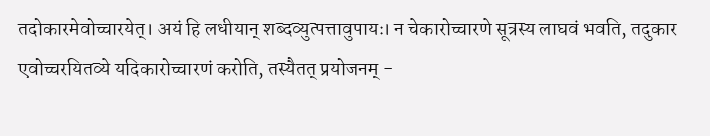तदोकारमेवोच्चारयेत्। अयं हि लधीयान् शब्दव्युत्पत्तावुपायः। न चेकारोच्चारणे सूत्रस्य लाघवं भवति, तदुकार एवोच्चरयितव्ये यदिकारोच्चारणं करोति, तस्यैतत् प्रयोजनम् -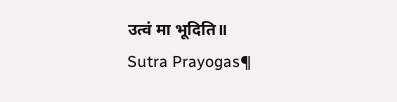उत्वं मा भूदिति॥
Sutra Prayogas¶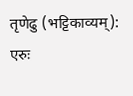तृणेढु (भट्टिकाव्यम्): एरुः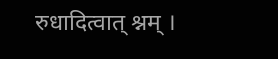रुधादित्वात् श्नम् ।